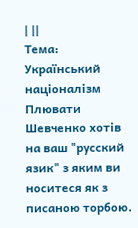| ||
Тема: Український націоналізм
Плювати Шевченко хотів на ваш "русский язик" з яким ви носитеся як з писаною торбою.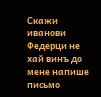Скажи иванови Федерци не хай винъ до мене напише письмо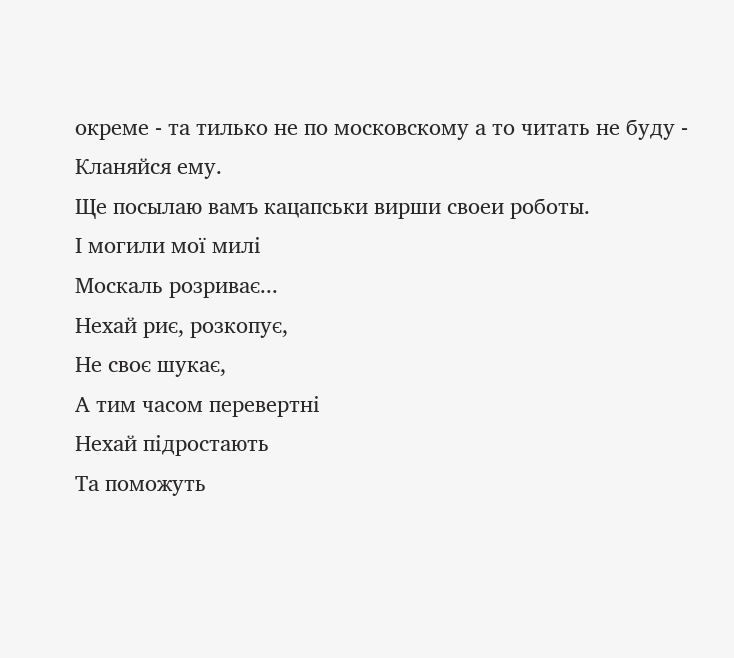окреме - та тилько не по московскому а то читать не буду - Кланяйся ему.
Ще посылаю вамъ кацапськи вирши своеи роботы.
І могили мої милі
Москаль розриває...
Нехай риє, розкопує,
Не своє шукає,
А тим часом перевертні
Нехай підростають
Та поможуть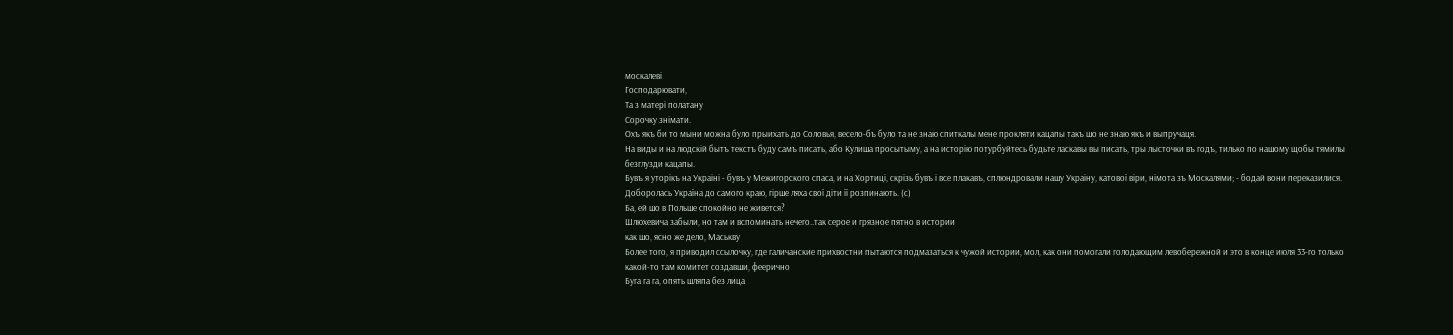москалеві
Господарювати,
Та з матері полатану
Сорочку знімати.
Охъ якъ би то мыни можна було прыихать до Соловья, весело-бъ було та не знаю спиткалы мене прокляти кацапы такъ шо не знаю якъ и выпручаця.
На виды и на людскій бытъ текстъ буду самъ писать, або Кулиша просытыму, а на исторію потурбуйтесь будьте ласкавы вы писать, тры лысточки въ годъ, тилько по нашому щобы тямилы безглузди кацапы.
Бувъ я уторікъ на Украіні - бувъ у Межигорского спаса, и на Хортиці, скрізь бувъ і все плакавъ, сплюндровали нашу Украіну, катової віри, німота зъ Москалями; - бодай вони переказилися.
Доборолась Україна до самого краю, гірше ляха свої діти її розпинають. (с)
Ба, ей шо в Польше спокойно не живется?
Шлюхевича забыли, но там и вспоминать нечего..так серое и грязное пятно в истории
как шо, ясно же дело, Маськву
Более того, я приводил ссылочку, где галичанские прихвостни пытаются подмазаться к чужой истории, мол, как они помогали голодающим левобережной и это в конце июля 33-го только какой-то там комитет создавши, феерично
Буга га га, опять шляпа без лица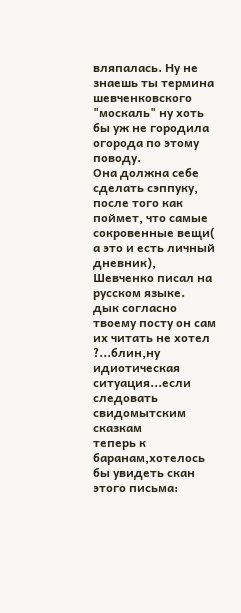вляпалась. Ну не знаешь ты термина шевченковского "москаль" ну хоть бы уж не городила огорода по этому поводу.
Она должна себе сделать сэппуку, после того как поймет, что самые сокровенные вещи( а это и есть личный дневник), Шевченко писал на русском языке.
дык согласно твоему посту он сам их читать не хотел ?...блин,ну идиотическая ситуация...если следовать свидомытским сказкам
теперь к баранам,хотелось бы увидеть скан этого письма: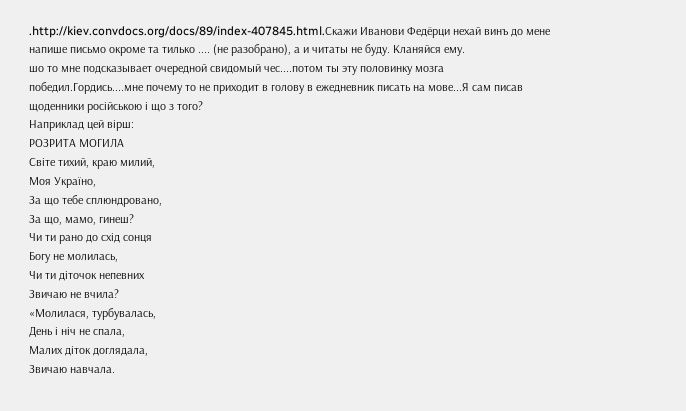.http://kiev.convdocs.org/docs/89/index-407845.html.Скажи Иванови Федёрци нехай винъ до мене напише письмо окроме та тилько .... (не разобрано), а и читаты не буду. Кланяйся ему.
шо то мне подсказывает очередной свидомый чес....потом ты эту половинку мозга победил.Гордись....мне почему то не приходит в голову в ежедневник писать на мове...Я сам писав щоденники російською і що з того?
Наприклад цей вiрш:
РОЗРИТА МОГИЛА
Світе тихий, краю милий,
Моя Україно,
За що тебе сплюндровано,
За що, мамо, гинеш?
Чи ти рано до схід сонця
Богу не молилась,
Чи ти діточок непевних
Звичаю не вчила?
«Молилася, турбувалась,
День і ніч не спала,
Малих діток доглядала,
Звичаю навчала.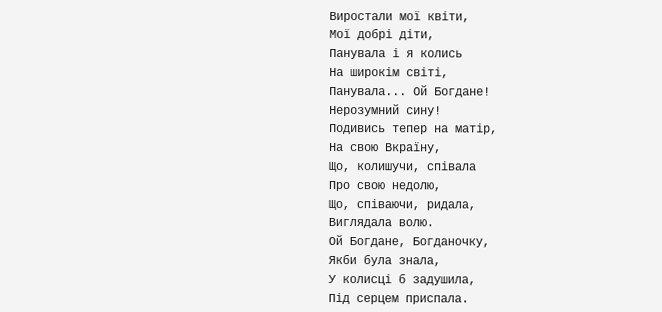Виростали мої квіти,
Мої добрі діти,
Панувала і я колись
На широкім світі,
Панувала... Ой Богдане!
Нерозумний сину!
Подивись тепер на матір,
На свою Вкраїну,
Що, колишучи, співала
Про свою недолю,
Що, співаючи, ридала,
Виглядала волю.
Ой Богдане, Богданочку,
Якби була знала,
У колисці б задушила,
Під серцем приспала.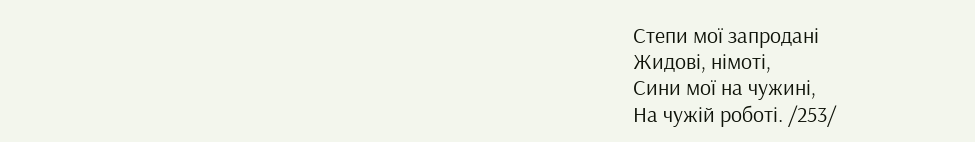Степи мої запродані
Жидові, німоті,
Сини мої на чужині,
На чужій роботі. /253/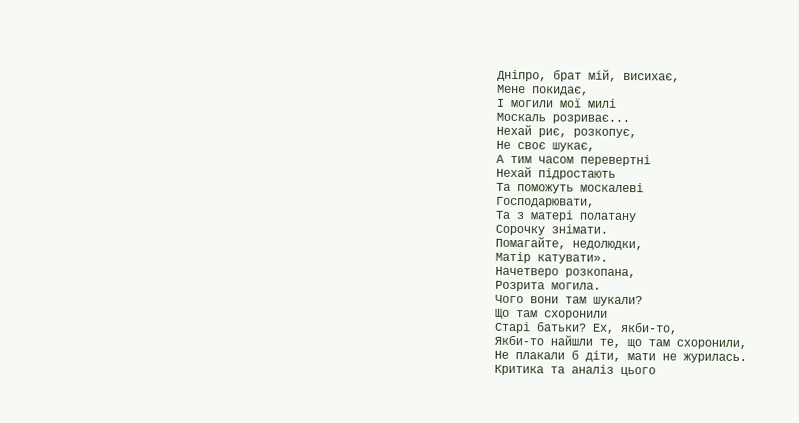Дніпро, брат мій, висихає,
Мене покидає,
І могили мої милі
Москаль розриває...
Нехай риє, розкопує,
Не своє шукає,
А тим часом перевертні
Нехай підростають
Та поможуть москалеві
Господарювати,
Та з матері полатану
Сорочку знімати.
Помагайте, недолюдки,
Матір катувати».
Начетверо розкопана,
Розрита могила.
Чого вони там шукали?
Що там схоронили
Старі батьки? Ех, якби-то,
Якби-то найшли те, що там схоронили,
Не плакали б діти, мати не журилась.
Критика та аналiз цього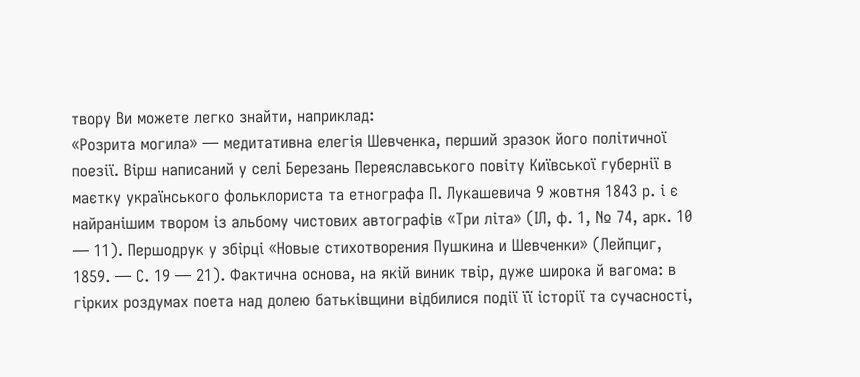твору Ви можете легко знайти, наприклад:
«Розрита могила» — медитативна елегія Шевченка, перший зразок його політичної поезії. Вірш написаний у селі Березань Переяславського повіту Київської губернії в маєтку українського фольклориста та етнографа П. Лукашевича 9 жовтня 1843 р. і є найранішим твором із альбому чистових автографів «Три літа» (ІЛ, ф. 1, № 74, арк. 10 — 11). Першодрук у збірці «Новые стихотворения Пушкина и Шевченки» (Лейпциг, 1859. — С. 19 — 21). Фактична основа, на якій виник твір, дуже широка й вагома: в гірких роздумах поета над долею батьківщини відбилися події її історії та сучасності,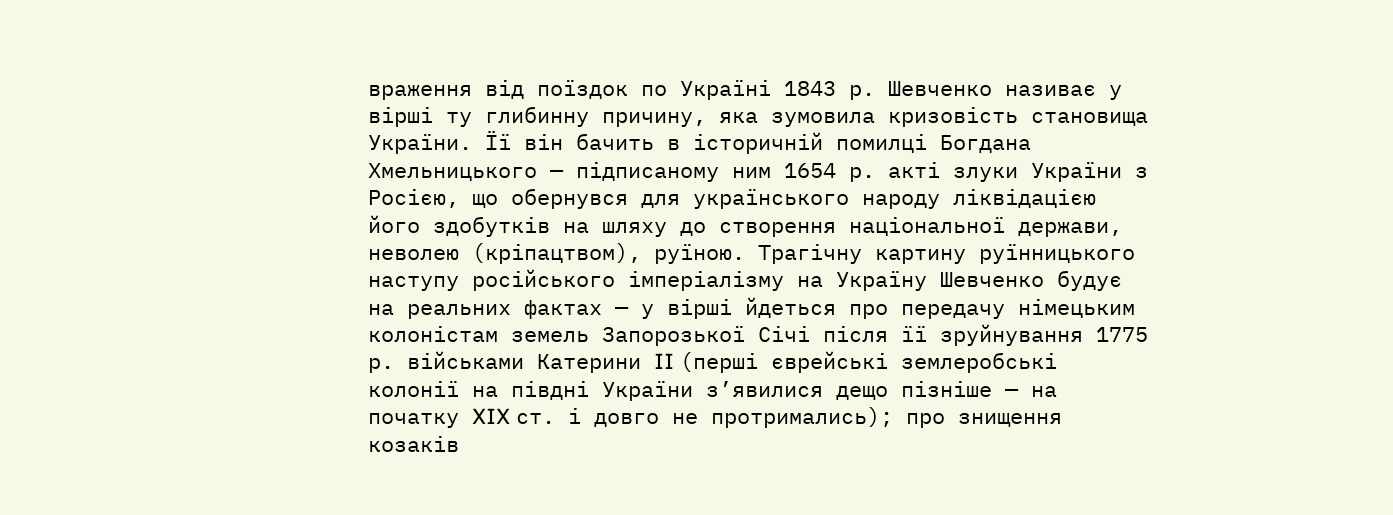враження від поїздок по Україні 1843 р. Шевченко називає у вірші ту глибинну причину, яка зумовила кризовість становища України. Її він бачить в історичній помилці Богдана Хмельницького — підписаному ним 1654 р. акті злуки України з Росією, що обернувся для українського народу ліквідацією його здобутків на шляху до створення національної держави, неволею (кріпацтвом), руїною. Трагічну картину руїнницького наступу російського імперіалізму на Україну Шевченко будує на реальних фактах — у вірші йдеться про передачу німецьким колоністам земель Запорозької Січі після її зруйнування 1775 р. військами Катерини II (перші єврейські землеробські колонії на півдні України з’явилися дещо пізніше — на початку XIX ст. і довго не протримались); про знищення козаків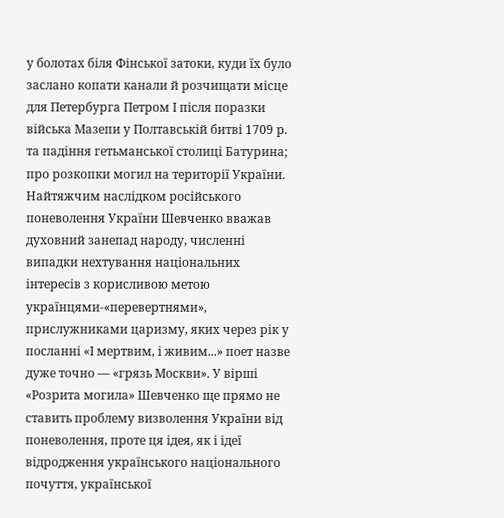у болотах біля Фінської затоки, куди їх було заслано копати канали й розчищати місце для Петербурга Петром І після поразки війська Мазепи у Полтавській битві 1709 р. та падіння гетьманської столиці Батурина; про розкопки могил на території України. Найтяжчим наслідком російського поневолення України Шевченко вважав духовний занепад народу, численні випадки нехтування національних інтересів з корисливою метою українцями-«перевертнями», прислужниками царизму, яких через рік у посланні «І мертвим, і живим...» поет назве дуже точно — «грязь Москви». У вірші «Розрита могила» Шевченко ще прямо не ставить проблему визволення України від поневолення, проте ця ідея, як і ідеї відродження українського національного почуття, української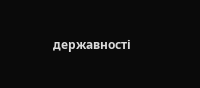державності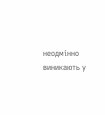неодмінно виникають у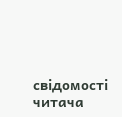свідомості читача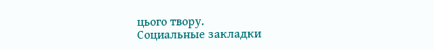цього твору.
Социальные закладки